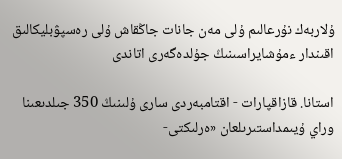ۇلاربەك نۇرعالىم ۇلى مەن جانات جاڭقاش ۇلى رەسپۋبليكالىق اقىندار ءمۇشايراسىنىڭ جۇلدەگەرى اتاندى

استانا. قازاقپارات - اقتامبەردى سارى ۇلىنىڭ 350 جىلدىعىنا وراي ۇيىمداستىرىلعان «ەرلىكتى-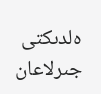ەلدىكتى جىرلاعان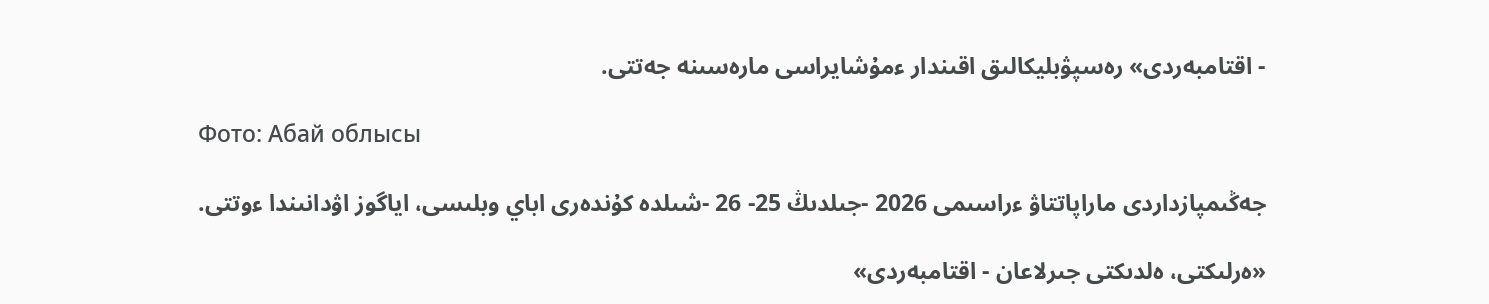- اقتامبەردى» رەسپۋبليكالىق اقىندار ءمۇشايراسى مارەسىنە جەتتى.

Фото: Абай облысы

جەڭىمپازداردى ماراپاتتاۋ ءراسىمى 2026 -جىلدىڭ 25- 26 -شىلدە كۇندەرى اباي وبلىسى، اياگوز اۋدانىندا ءوتتى.

«ەرلىكتى، ەلدىكتى جىرلاعان - اقتامبەردى»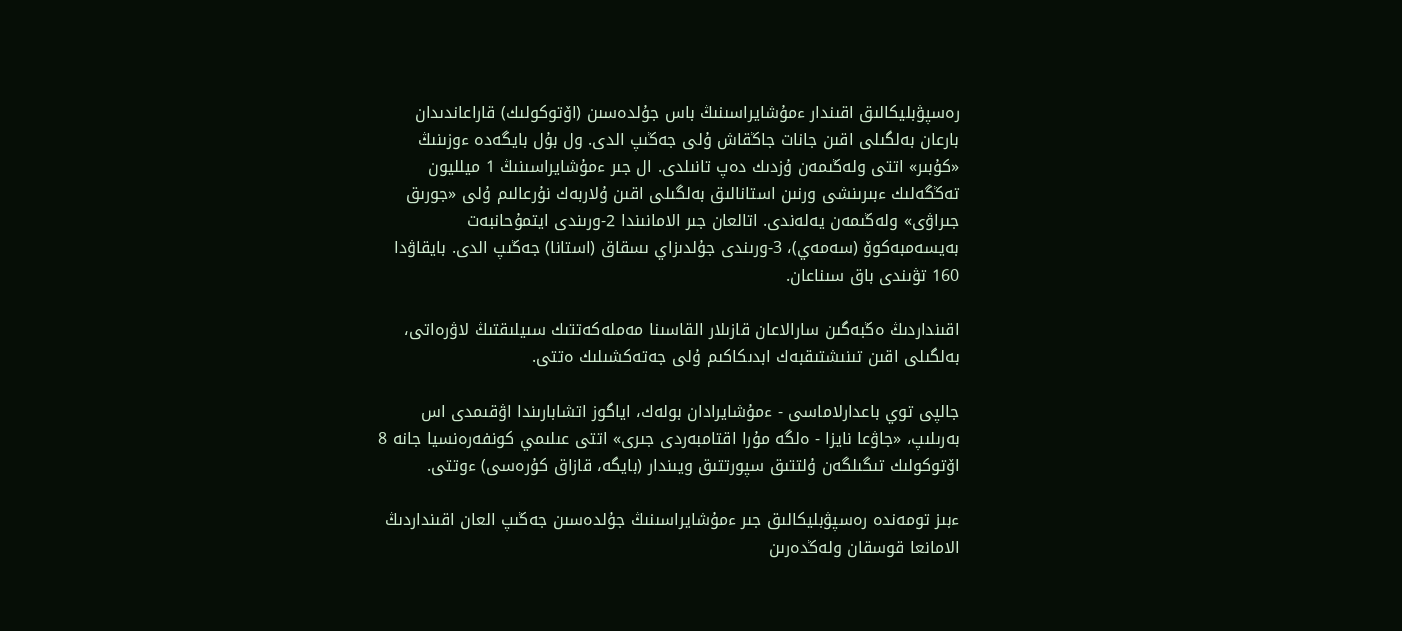رەسپۋبليكالىق اقىندار ءمۇشايراسىنىڭ باس جۇلدەسىن (اۆتوكولىك) قاراعاندىدان بارعان بەلگىلى اقىن جانات جاڭقاش ۇلى جەڭىپ الدى. ول بۇل بايگەدە ءوزىنىڭ «كۇبىر» اتتى ولەڭىمەن ۇزدىك دەپ تانىلدى. ال جىر ءمۇشايراسىنىڭ 1 ميلليون تەڭگەلىك ءبىرىنشى ورنىن استانالىق بەلگىلى اقىن ۇلاربەك نۇرعالىم ۇلى «جورىق جىراۋى» ولەڭىمەن يەلەندى. اتالعان جىر الامانىندا 2-ورىندى ايتمۇحانبەت بەيسەمبەكوۆ (سەمەي)، 3-ورىندى جۇلدىزاي ىسقاق (استانا) جەڭىپ الدى. بايقاۋدا 160 تۋىندى باق سىناعان.

اقىنداردىڭ ەڭبەگىن سارالاعان قازىلار القاسىنا مەملەكەتتىك سىيلىقتىڭ لاۋرەاتى، بەلگىلى اقىن تىنىشتىقبەك ابدىكاكىم ۇلى جەتەكشىلىك ەتتى.

جالپى توي باعدارلاماسى - ءمۇشايرادان بولەك، اياگوز اتشابارىندا اۋقىمدى اس بەرىلىپ، «جاۋعا نايزا - ەلگە مۇرا اقتامبەردى جىرى» اتتى عىلىمي كونفەرەنسيا جانە 8 اۆتوكولىك تىگىلگەن ۇلتتىق سپورتتىق ويىندار (بايگە، قازاق كۇرەسى) ءوتتى.

ءبىز تومەندە رەسپۋبليكالىق جىر ءمۇشايراسىنىڭ جۇلدەسىن جەڭىپ العان اقىنداردىڭ الامانعا قوسقان ولەڭدەرىن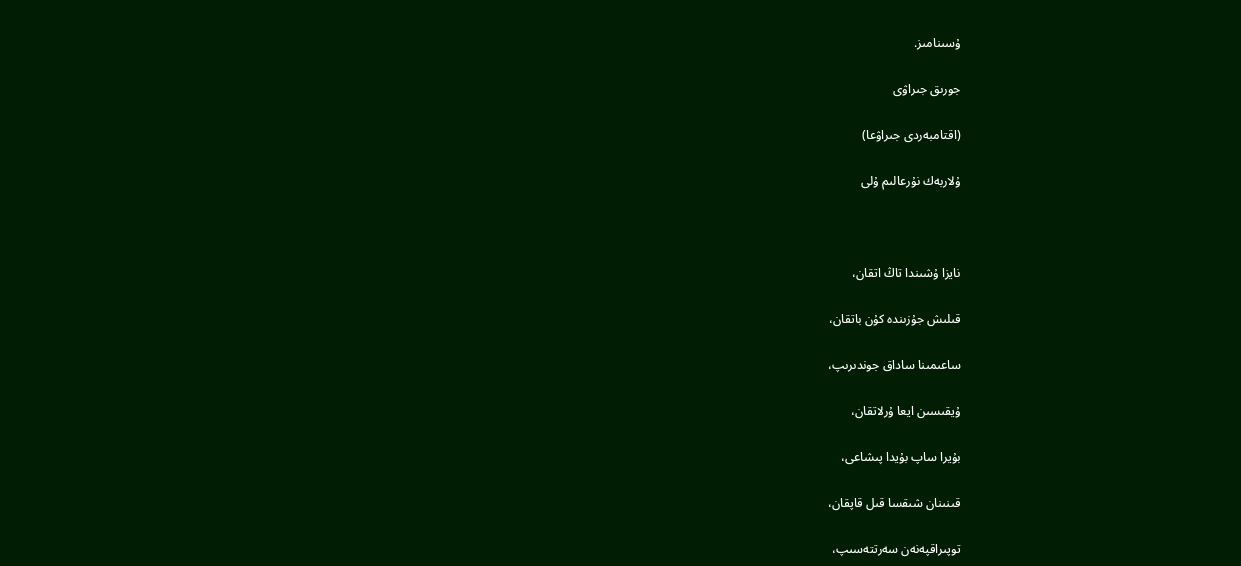ۇسىنامىز.

جورىق جىراۋى

(اقتامبەردى جىراۋعا)

ۇلاربەك نۇرعالىم ۇلى



نايزا ۇشىندا تاڭ اتقان،

قىلىش جۇزىندە كۇن باتقان،

ساعىمىنا ساداق جوندىرىپ،

ۇيقىسىن ايعا ۇرلاتقان،

بۇيرا ساپ بۇيدا پىشاعى،

قىنىنان شىقسا قىل قاپقان،

توپىراقپەنەن سەرتتەسىپ،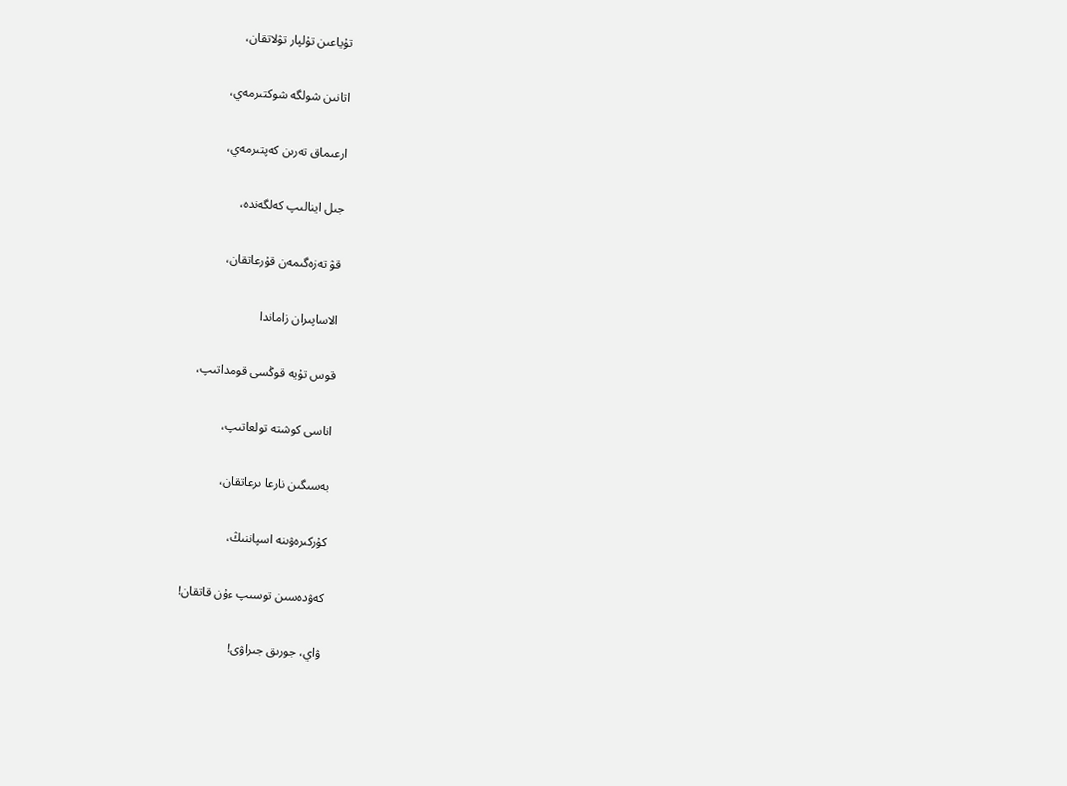تۇياعىن تۇلپار تۋلاتقان،

اتانىن شولگە شوكتىرمەي،

ارعىماق تەرىن كەپتىرمەي،

جىل اينالىپ كەلگەندە،

قۋ تەزەگىمەن قۇرعاتقان،

الاساپىران زاماندا

قوس تۇيە قوڭسى قومداتىپ،

اناسى كوشتە تولعاتىپ،

بەسىگىن نارعا ىرعاتقان،

كۇركىرەۋىنە اسپاننىڭ،

كەۋدەسىن توسىپ ءۇن قاتقان!

ۋاي، جورىق جىراۋى!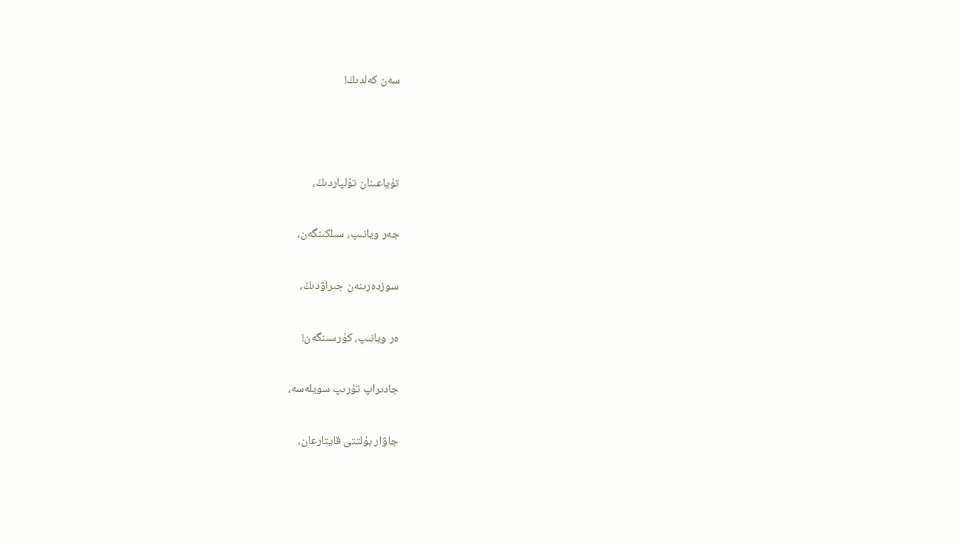سەن كەلدىڭ!



تۇياعىنان تۇلپاردىڭ،

جەر ويانىپ، سىلكىنگەن،

سوزدەرىنەن جىراۋدىڭ،

ەر ويانىپ، كۇرسىنگەن!

جادىراپ تۇرىپ سويلەسە،

جاۋار بۇلتتى قايتارعان،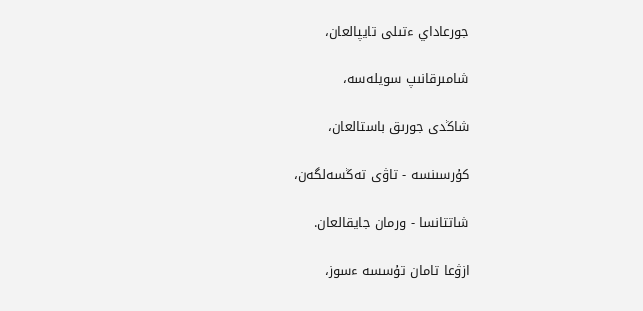جورعاداي ءتىلى تايپالعان،

شامىرقانىپ سويلەسە،

شاڭدى جورىق باستالعان،

كۇرسىنسە - تاۋى تەڭسەلگەن،

شاتتانسا - ورمان جايقالعان.

ازۋعا تامان تۇسسە ءسوز،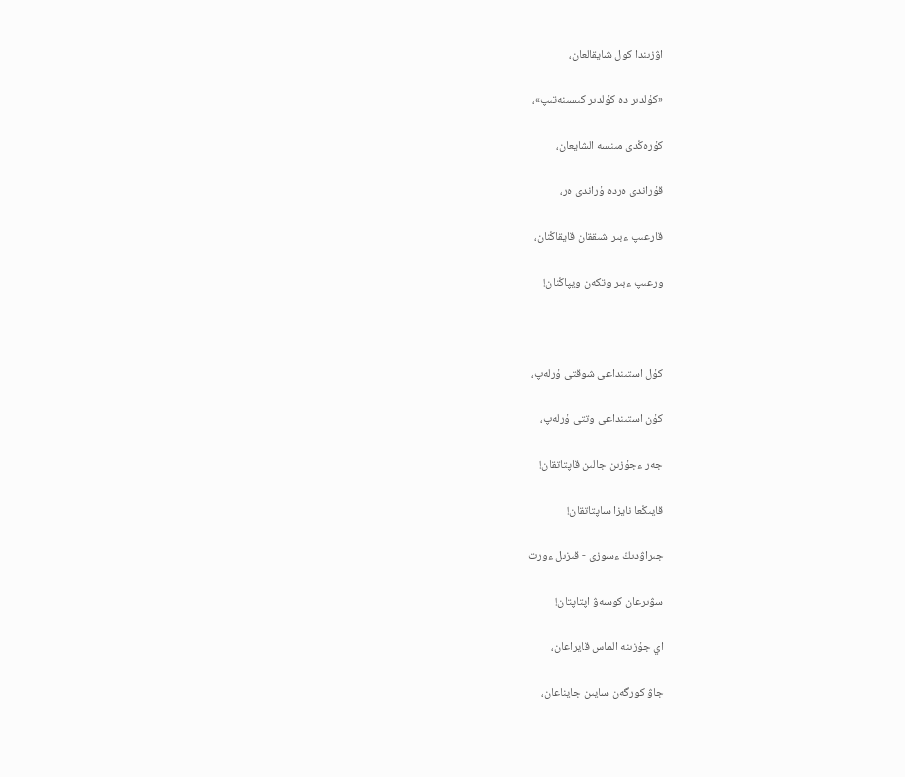اۋزىندا كول شايقالعان،

«كۇلدىر دە كۇلدىر كىسىنەتىپ»،

كۇرەڭدى مىنسە الشايعان،

قۇراندى ەردە ۇراندى ەر،

قارعىپ ءبىر شىققان قايقاڭنان،

ورعىپ ءبىر وتكەن ويپاڭنان!



كۇل استىنداعى شوقتى ۇرلەپ،

كۇن استىنداعى وتتى ۇرلەپ،

جەر ءجۇزىن جالىن قاپتاتقان!

قايىڭعا نايزا ساپتاتقان!

جىراۋدىڭ ءسوزى - قىزىل ءورت

سۋىرعان كوسەۋ اپتاپتان!

اي جۇزىنە الماس قايراعان،

جاۋ كورگەن سايىن جايناعان،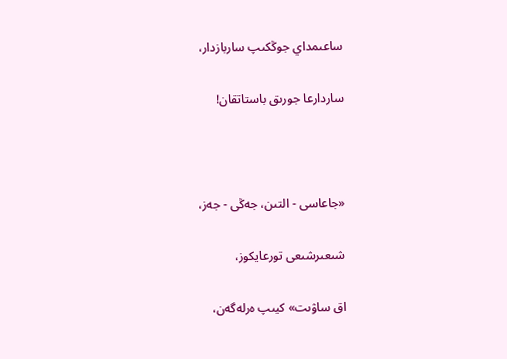ساعىمداي جوڭكىپ ساربازدار،

ساردارعا جورىق باستاتقان!



«جاعاسى - التىن، جەڭى - جەز،

شىعىرشىعى تورعايكوز،

اق ساۋىت» كيىپ ەرلەگەن،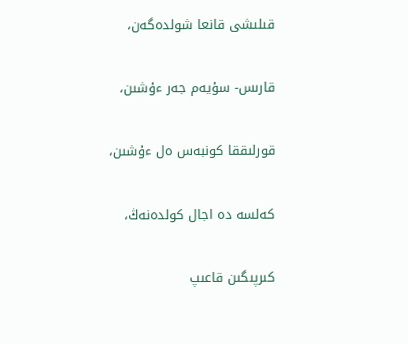قىلىشى قانعا شولدەگەن،

قارىس- سۇيەم جەر ءۇشىن،

قورلىققا كونبەس ەل ءۇشىن،

كەلسە دە اجال كولدەنەڭ،

كىرپىگىن قاعىپ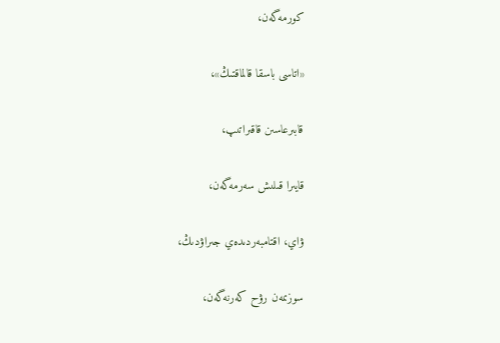كورمەگەن،

«اتاسى باسقا قالماقتىڭ»،

قابىرعاسىن قاقىراتىپ،

قايىرا قىلىش سەرمەگەن،

ۋاي، اقتامبەردىدەي جىراۋدىڭ،

سوزىمەن رۋح كەرنەگەن،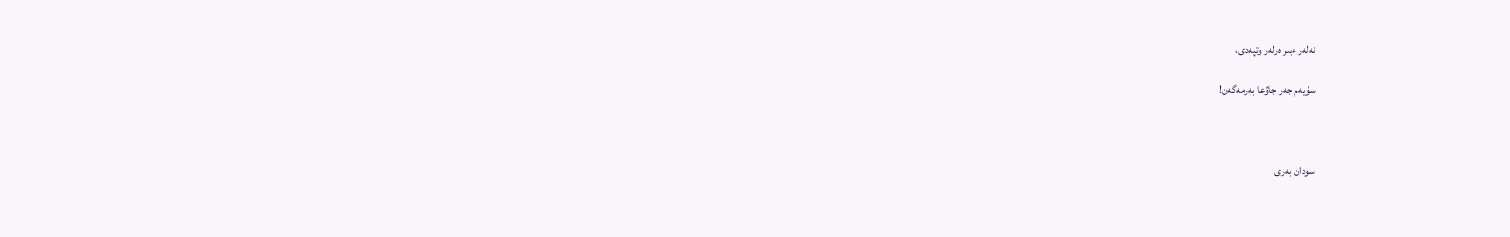نەلەر ءبىر ەرلەر وتپەدى،

سۇيەم جەر جاۋعا بەرمەگەن!



سودان بەرى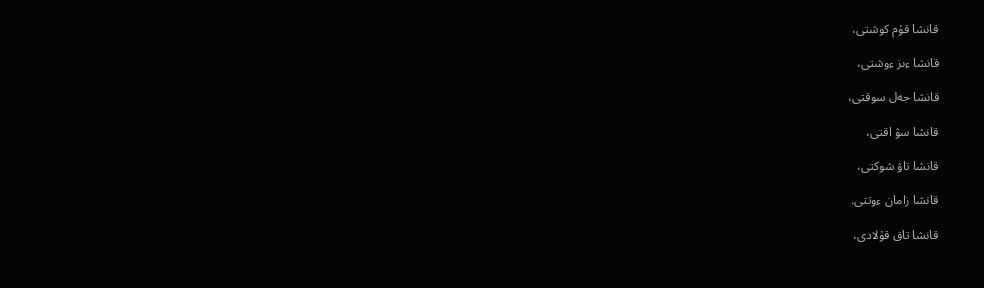قانشا قۇم كوشتى،

قانشا ءىز ءوشتى،

قانشا جەل سوقتى،

قانشا سۋ اقتى،

قانشا تاۋ شوكتى،

قانشا زامان ءوتتى.

قانشا تاق قۇلادى،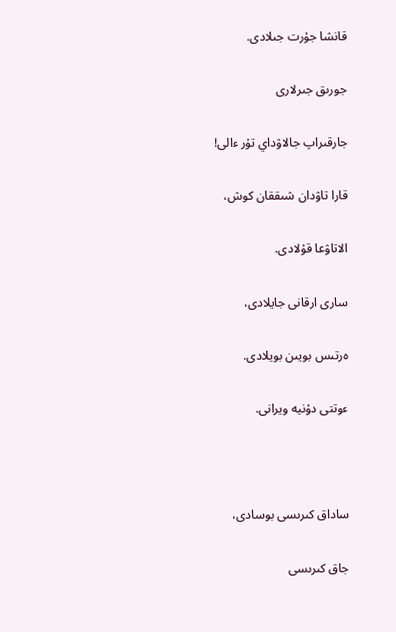قانشا جۇرت جىلادى.

جورىق جىرلارى

جارقىراپ جالاۋداي تۇر ءالى!

قارا تاۋدان شىققان كوش،

الاتاۋعا قۇلادى.

سارى ارقانى جايلادى،

ەرتىس بويىن بويلادى.

ءوتتى دۇنيە ويرانى.



ساداق كىرىسى بوسادى،

جاق كىرىسى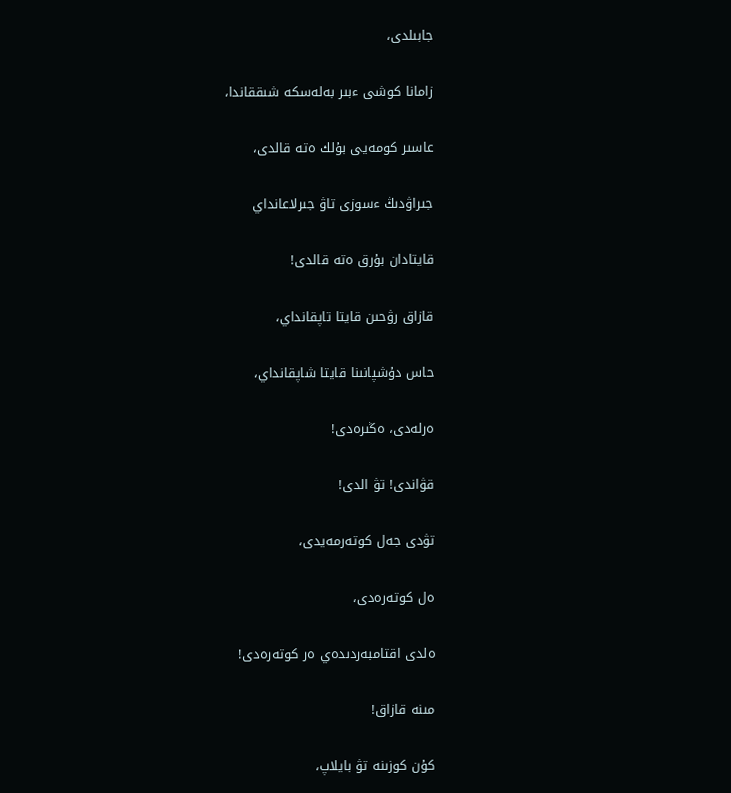جابىلدى،

زامانا كوشى ءبىر بەلەسكە شىققاندا،

عاسىر كومەيى بۇلك ەتە قالدى،

جىراۋدىڭ ءسوزى تاۋ جىرلاعانداي

قايتادان بۇرق ەتە قالدى!

قازاق رۋحىن قايتا تاپقانداي،

حاس دۇشپانىنا قايتا شاپقانداي،

ەرلەدى، ەڭىرەدى!

قۋاندى! تۋ الدى!

تۋدى جەل كوتەرمەيدى،

ەل كوتەرەدى،

ەلدى اقتامبەردىدەي ەر كوتەرەدى!

مىنە قازاق!

كۇن كوزىنە تۋ بايلاپ،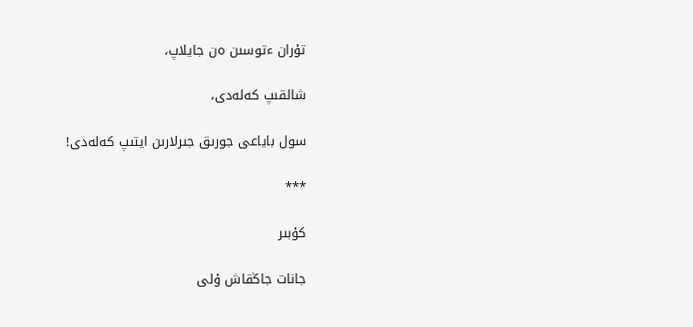تۇران ءتوسىن ەن جايلاپ،

شالقىپ كەلەدى،

سول باياعى جورىق جىرلارىن ايتىپ كەلەدى!

***

كۇبىر

جانات جاڭقاش ۇلى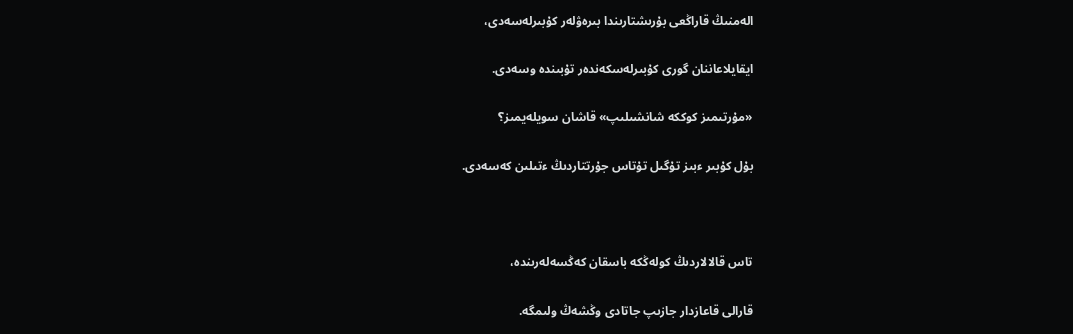الەمنىڭ قاراڭعى بۇرىشتارىندا بىرەۋلەر كۇبىرلەسەدى،

ايقايلاعاننان گورى كۇبىرلەسكەندەر تۇبىندە وسەدى.

«مۇرتىمىز كوككە شانشىلىپ» قاشان سويلەيمىز؟

بۇل كۇبىر ءبىز تۇگىل تۇتاس جۇرتتاردىڭ ءتىلىن كەسەدى.



تاس قالالاردىڭ كولەڭكە باسقان كەڭسەلەرىندە،

قارالى قاعازدار جازىپ جاتادى وڭشەڭ ولىمگە.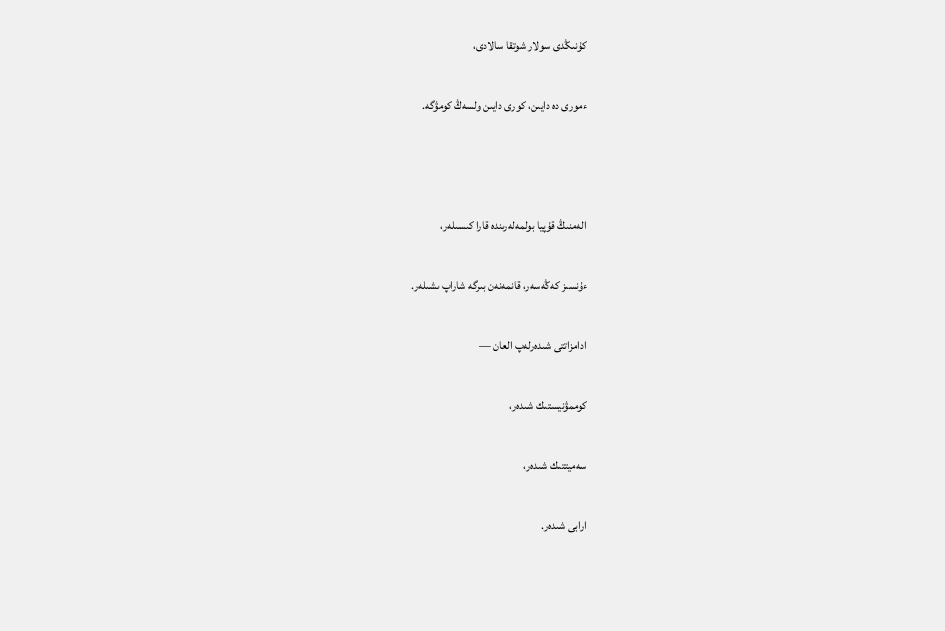كۇنىڭدى سولار شوتقا سالادى،

ءمورى دە دايىن، كورى دايىن ولسەڭ كومۋگە.



الەمنىڭ قۇپيا بولمەلەرىندە قارا كىسىلەر،

ءۇنسىز كەڭەسەر، قانمەنەن بىرگە شاراپ ىشىلەر.

ادامزاتتى شىدەرلەپ العان —

كوممۋنيستىك شىدەر،

سەميتتىك شىدەر،

ارابى شىدەر.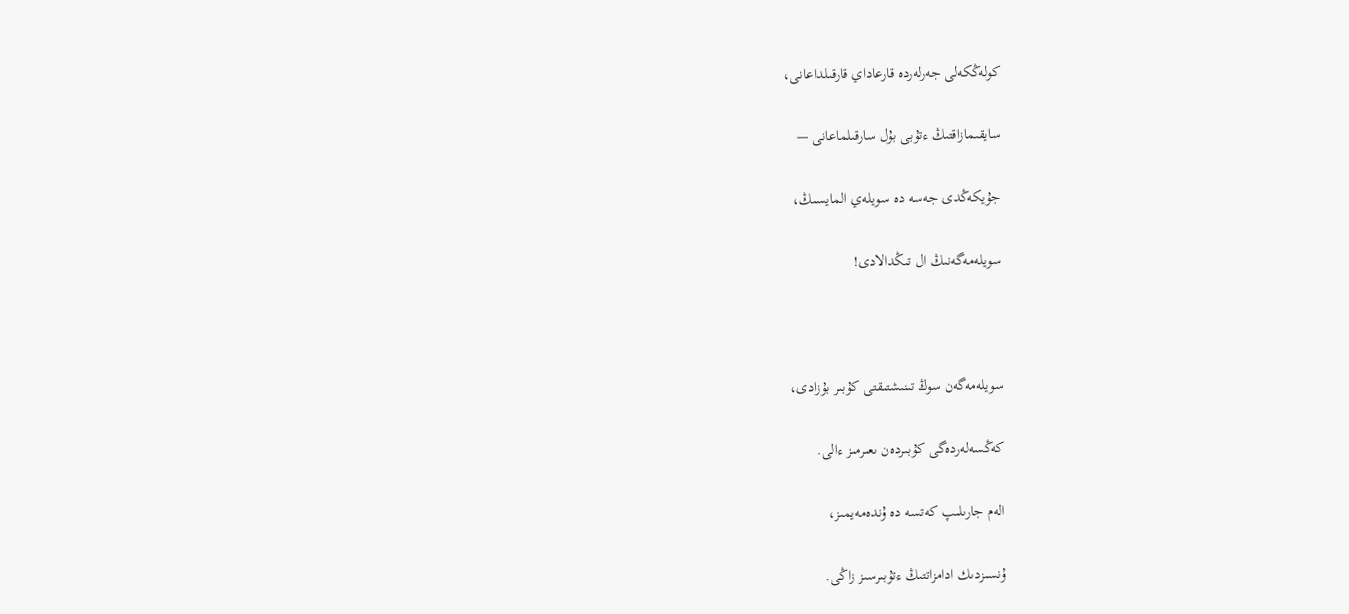كولەڭكەلى جەرلەردە قارعاداي قارقىلداعانى،

سايقىمازاقتىڭ ءتۇبى بۇل سارقىلماعانى —

جۇيكەڭدى جەسە دە سويلەي المايسىڭ،

سويلەمەگەنىڭ ال تىڭدالادى!



سويلەمەگەن سوڭ تىنىشتىقتى كۇبىر بۇزادى،

كەڭسەلەردەگى كۇبىردەن ىعىرمىز ءالى.

الەم جارىلىپ كەتسە دە ۇندەمەيمىز،

ۇنسىزدىك ادامزاتتىڭ ءتۇبىرسىز زاڭى.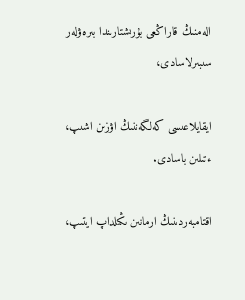الەمنىڭ قاراڭعى بۇرىشتارىندا بىرەۋلەر سىبىرلاسادى،

ايقايلاعىسى كەلگەننىڭ اۋزىن اشىپ، ءتىلىن باسادى.

اقتامبەردىنىڭ ارمانىن ىڭىلداپ ايتىپ،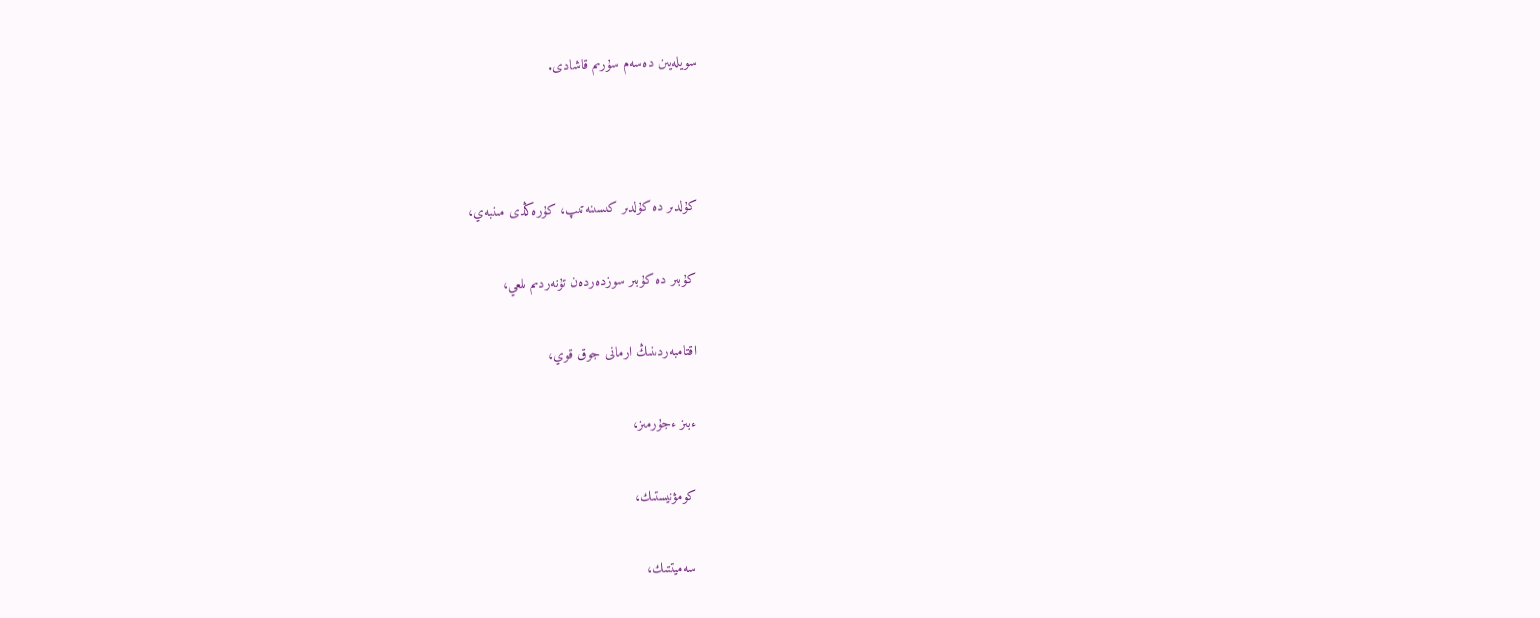سويلەيىن دەسەم سۇرىم قاشادى.



كۇلدىر دە كۇلدىر كىسىنەتىپ، كۇرەڭدى مىنبەي،

كۇبىر دە كۇبىر سوزدەردەن تۇنەردىم ىلعي،

اقتامبەردىنىڭ ارمانى جوق قوي،

ءبىز ءجۇرمىز،

كومۋنيستىك،

سەميتتىك،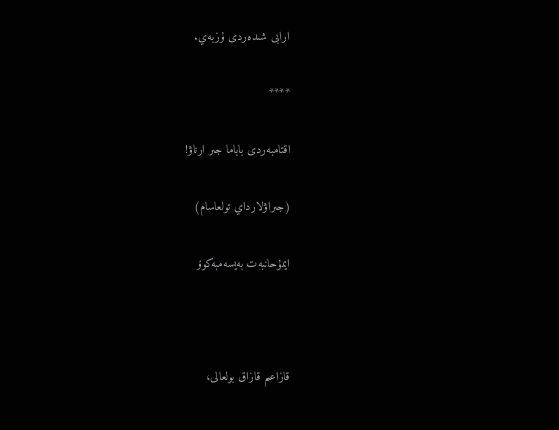ارابى شىدەردى ۇزبەي.

****

اقتامبەردى باباما جىر ارناۋ!

(جىراۋلارداي تولعاسام)

ايمۇحانبەت بەيسەمبەكوۆ



قازاعىم قازاق بولعالى،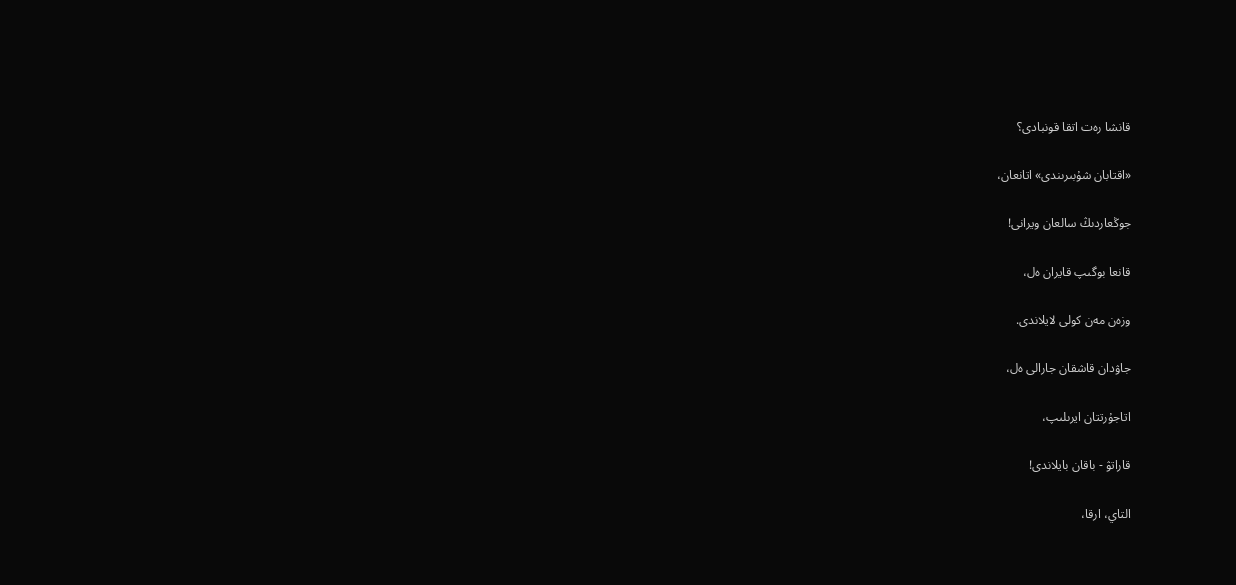قانشا رەت اتقا قونبادى؟

«اقتابان شۇبىرىندى» اتانعان،

جوڭعاردىڭ سالعان ويرانى!

قانعا بوگىپ قايران ەل،

وزەن مەن كولى لايلاندى.

جاۋدان قاشقان جارالى ەل،

اتاجۇرتتان ايرىلىپ،

قاراتۋ - باقان بايلاندى!

التاي، ارقا،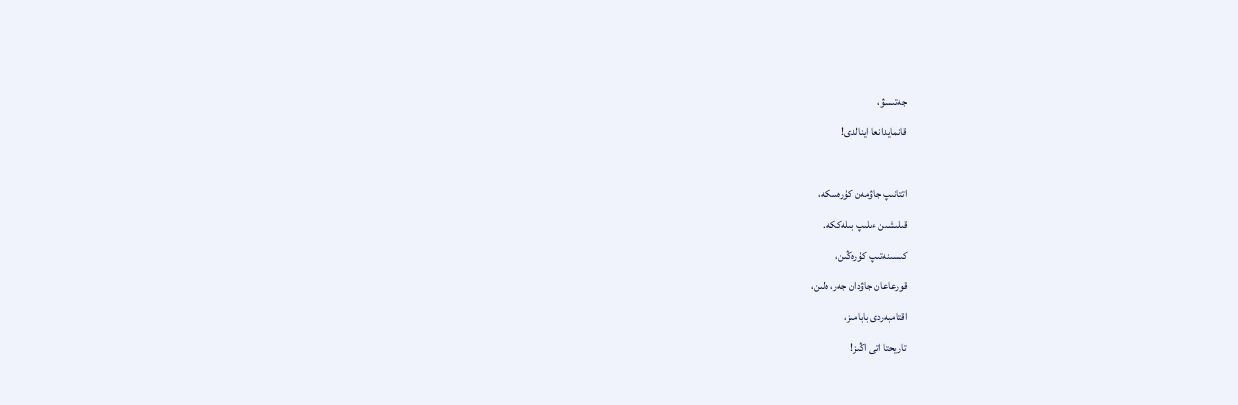جەتىسۋ،

قانمايدانعا اينالدى!



اتتانىپ جاۋمەن كۇرەسكە،

قىلىشىن ءىلىپ بىلەككە.

كىسىنەتىپ كۇرەڭىن،

قورعاعان جاۋدان جەر، ەلىن،

اقتامبەردى بابامىز،

تاريحتا اتى اڭىز!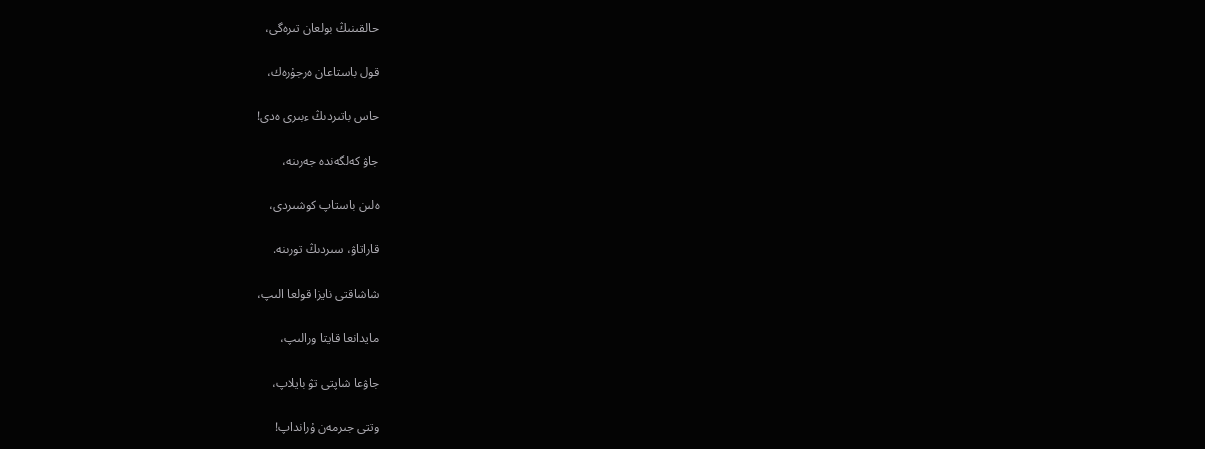حالقىنىڭ بولعان تىرەگى،

قول باستاعان ەرجۇرەك،

حاس باتىردىڭ ءبىرى ەدى!

جاۋ كەلگەندە جەرىنە،

ەلىن باستاپ كوشىردى،

قاراتاۋ، سىردىڭ تورىنە.

شاشاقتى نايزا قولعا الىپ،

مايدانعا قايتا ورالىپ،

جاۋعا شاپتى تۋ بايلاپ،

وتتى جىرمەن ۇرانداپ!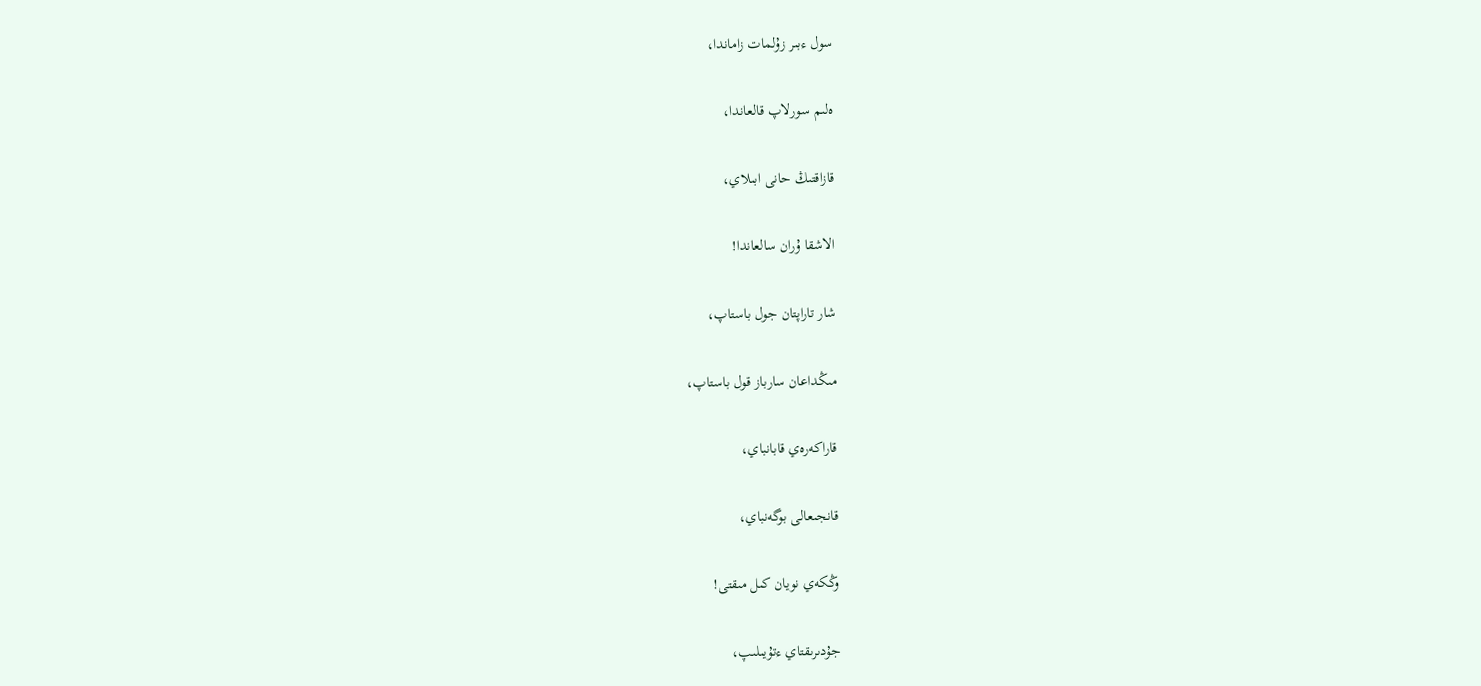سول ءبىر زۇلمات زاماندا،

ەلىم سورلاپ قالعاندا،

قازاقتىڭ حانى ابىلاي،

الاشقا ۇران سالعاندا!

شار تاراپتان جول باستاپ،

مىڭداعان سارباز قول باستاپ،

قاراكەرەي قابانباي،

قانجىعالى بوگەنباي،

وڭكەي نويان كىل مىقتى!

جۇدىرىقتاي ءتۇيىلىپ،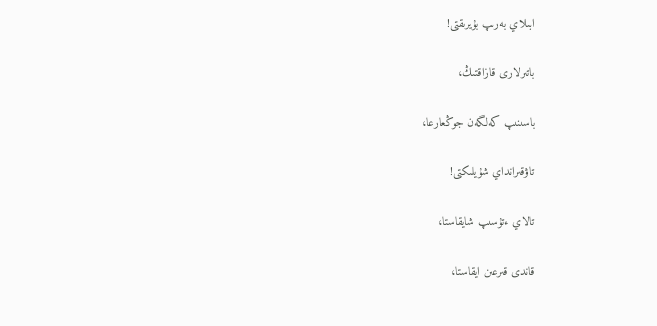ابىلاي بەرىپ بۇيرىقتى!

باتىرلارى قازاقتىڭ،

باسىنىپ كەلگەن جوڭعارعا،

تاۋقىرانداي شۇيلىكتى!

تالاي ءتۇسىپ شايقاستا،

قاندى قىرعىن ايقاستا،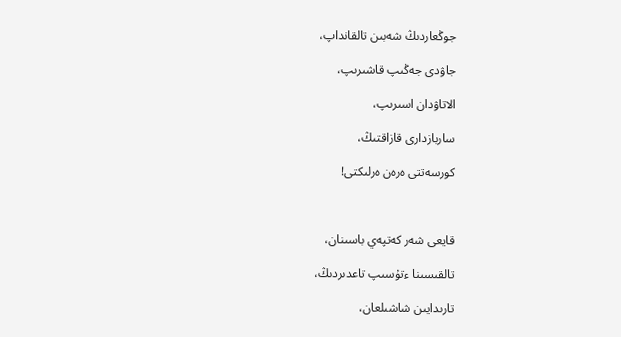جوڭعاردىڭ شەبىن تالقانداپ،

جاۋدى جەڭىپ قاشىرىپ،

الاتاۋدان اسىرىپ،

ساربازدارى قازاقتىڭ،

كورسەتتى ەرەن ەرلىكتى!



قايعى شەر كەتپەي باسىنان،

تالقىسىنا ءتۇسىپ تاعدىردىڭ،

تارىدايىن شاشىلعان،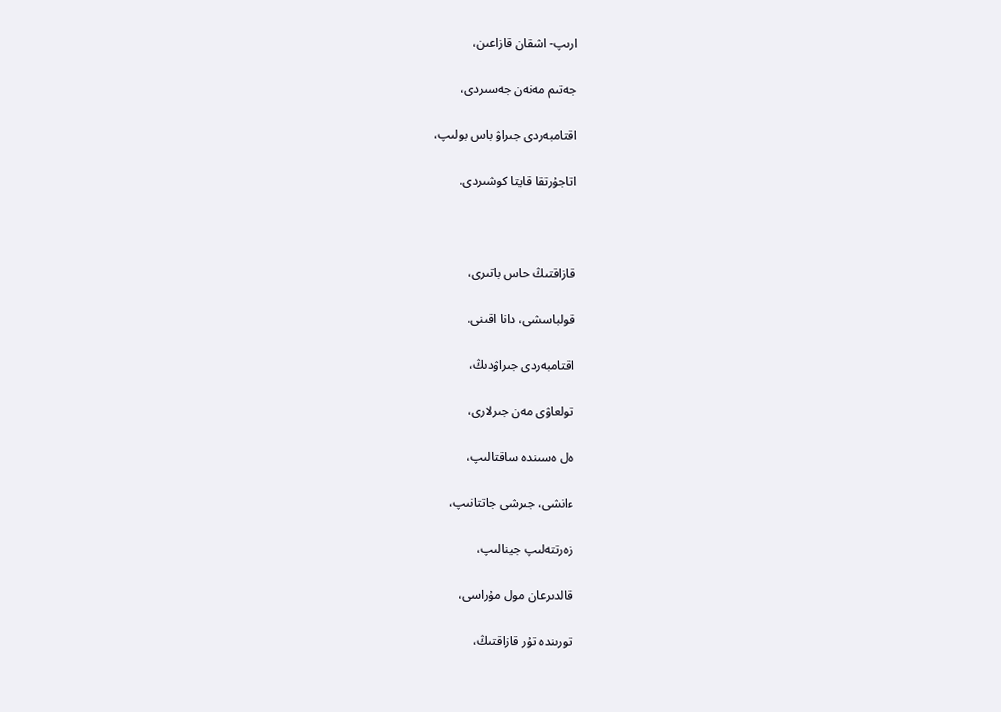ارىپ- اشقان قازاعىن،

جەتىم مەنەن جەسىردى،

اقتامبەردى جىراۋ باس بولىپ،

اتاجۇرتقا قايتا كوشىردى.



قازاقتىڭ حاس باتىرى،

قولباسشى، دانا اقىنى.

اقتامبەردى جىراۋدىڭ،

تولعاۋى مەن جىرلارى،

ەل ەسىندە ساقتالىپ،

ءانشى، جىرشى جاتتانىپ،

زەرتتەلىپ جينالىپ،

قالدىرعان مول مۇراسى،

تورىندە تۇر قازاقتىڭ،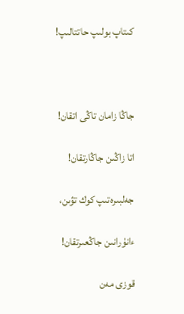كىتاپ بولىپ حاتتالىپ!



جاڭا زامان تاڭى اتقان!

اتا زاڭىن جاڭارتقان!

جەلبىرەتىپ كوك تۋىن،

ءانۇرانىن جاڭعىرتقان!

قوزى مەن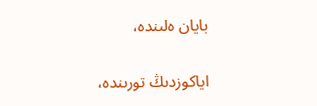بايان ەلىندە،

اياكوزدىڭ تورىندە،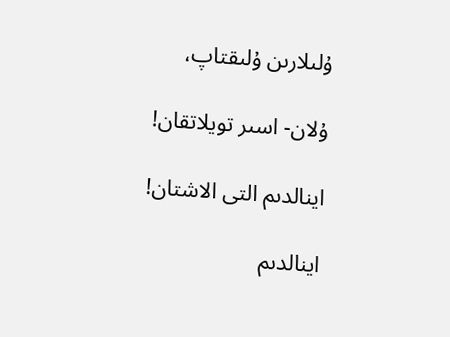ۇلىلارىن ۇلىقتاپ،

ۇلان- اسىر تويلاتقان!

اينالدىم التى الاشتان!

اينالدىم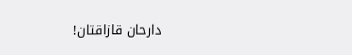دارحان قازاقتان!